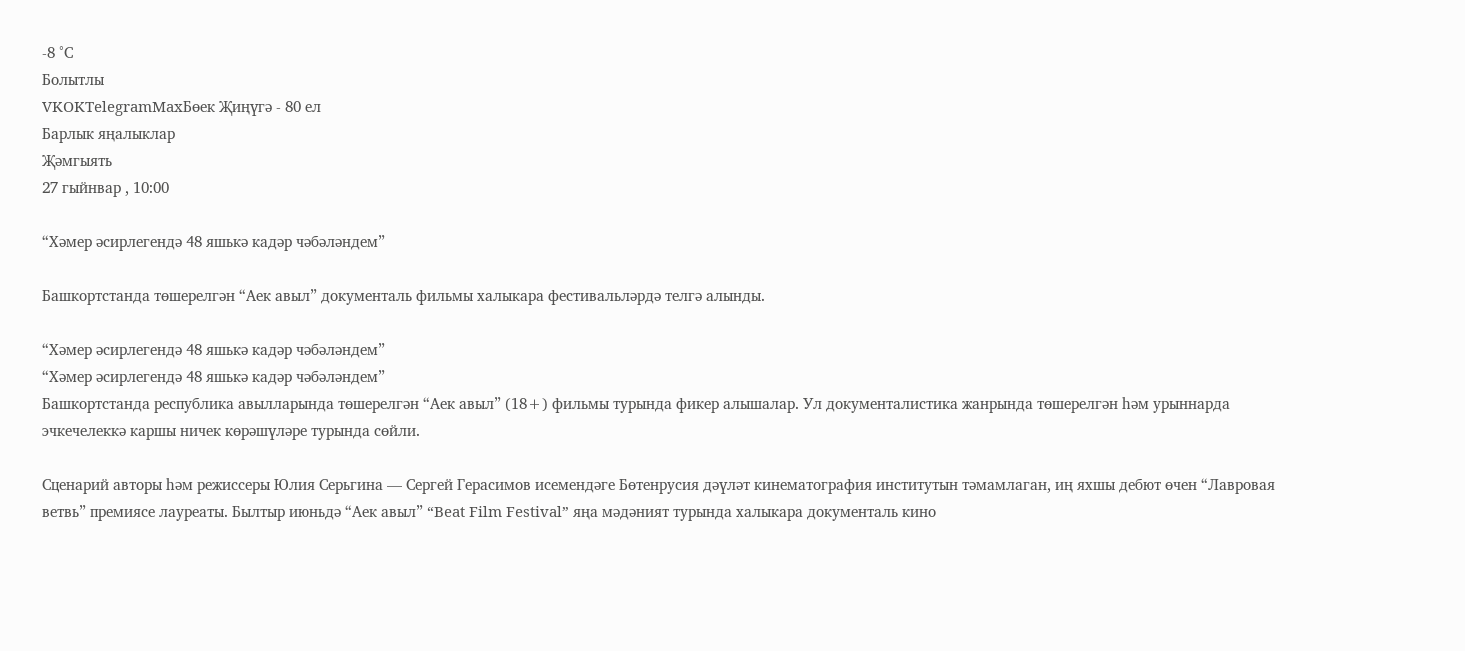-8 °С
Болытлы
VKOKTelegramMaxБөек Җиңүгә - 80 ел
Барлык яңалыклар
Җәмгыять
27 гыйнвар , 10:00

“Хәмер әсирлегендә 48 яшькә кадәр чәбәләндем”

Башкортстанда төшерелгән “Аек авыл” документаль фильмы халыкара фестивальләрдә телгә алынды.

“Хәмер әсирлегендә 48 яшькә кадәр чәбәләндем”
“Хәмер әсирлегендә 48 яшькә кадәр чәбәләндем”
Башкортстанда республика авылларында төшерелгән “Аек авыл” (18+) фильмы турында фикер алышалар. Ул документалистика жанрында төшерелгән һәм урыннарда эчкечелеккә каршы ничек көрәшүләре турында сөйли.

Сценарий авторы һәм режиссеры Юлия Серьгина — Сергей Герасимов исемендәге Бөтенрусия дәүләт кинематография институтын тәмамлаган, иң яхшы дебют өчен “Лавровая ветвь” премиясе лауреаты. Былтыр июньдә “Аек авыл” “Beat Film Festival” яңа мәдәният турында халыкара документаль кино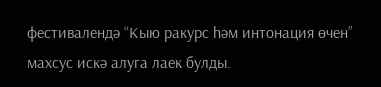фестивалендә “Кыю ракурс һәм интонация өчен” махсус искә алуга лаек булды.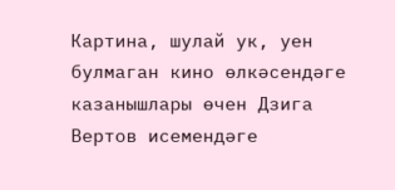Картина, шулай ук, уен булмаган кино өлкәсендәге казанышлары өчен Дзига Вертов исемендәге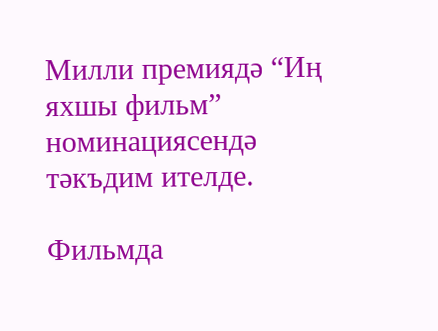Милли премиядә “Иң яхшы фильм” номинациясендә тәкъдим ителде.

Фильмда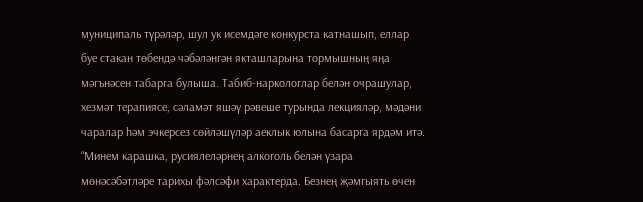муниципаль түрәләр, шул ук исемдәге конкурста катнашып, еллар буе стакан төбендә чәбәләнгән якташларына тормышның яңа мәгънәсен табарга булыша. Табиб-наркологлар белән очрашулар, хезмәт терапиясе, сәламәт яшәү рәвеше турында лекцияләр, мәдәни чаралар һәм эчкерсез сөйләшүләр аеклык юлына басарга ярдәм итә. “Минем карашка, русиялеләрнең алкоголь белән үзара мөнәсәбәтләре тарихы фәлсәфи характерда. Безнең җәмгыять өчен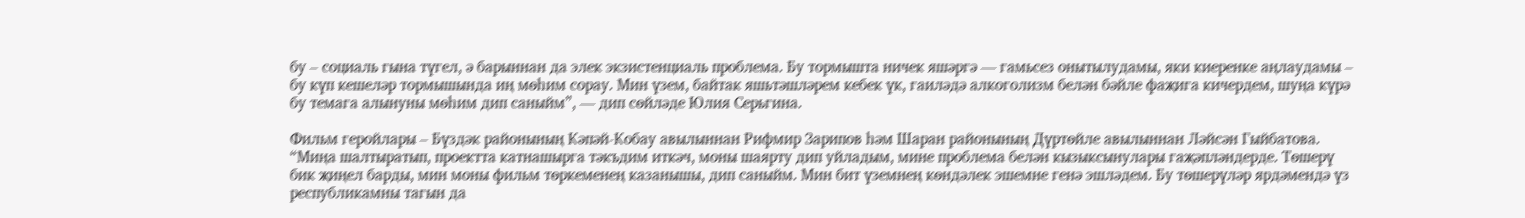бу – социаль гына түгел, ә барыннан да элек экзистенциаль проблема. Бу тормышта ничек яшәргә — гамьсез онытылудамы, яки киеренке аңлаудамы – бу күп кешеләр тормышында иң мөһим сорау. Мин үзем, байтак яшьтәшләрем кебек үк, гаиләдә алкоголизм белән бәйле фаҗига кичердем, шуңа күрә бу темага алынуны мөһим дип саныйм”, — дип сөйләде Юлия Серьгина.

Фильм геройлары – Бүздәк районының Кәпәй-Кобау авылыннан Рифмир Зарипов һәм Шаран районының Дүртөйле авылыннан Ләйсән Гыйбатова. “Миңа шалтыратып, проектта катнашырга тәкъдим иткәч, моны шаярту дип уйладым, мине проблема белән кызыксынулары гаҗәпләндерде. Төшерү бик җиңел барды, мин моны фильм төркеменең казанышы, дип саныйм. Мин бит үземнең көндәлек эшемне генә эшләдем. Бу төшерүләр ярдәмендә үз республикамны тагын да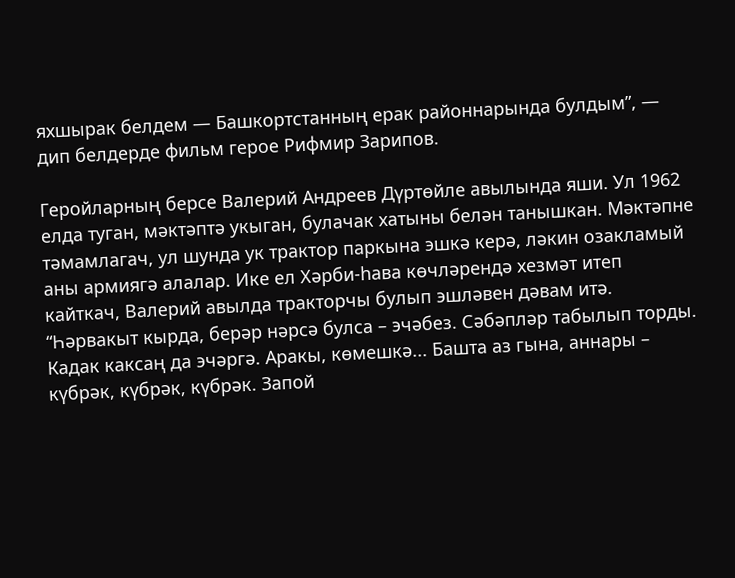яхшырак белдем — Башкортстанның ерак районнарында булдым”, — дип белдерде фильм герое Рифмир Зарипов.

Геройларның берсе Валерий Андреев Дүртөйле авылында яши. Ул 1962 елда туган, мәктәптә укыган, булачак хатыны белән танышкан. Мәктәпне тәмамлагач, ул шунда ук трактор паркына эшкә керә, ләкин озакламый аны армиягә алалар. Ике ел Хәрби-һава көчләрендә хезмәт итеп кайткач, Валерий авылда тракторчы булып эшләвен дәвам итә. “Һәрвакыт кырда, берәр нәрсә булса – эчәбез. Сәбәпләр табылып торды. Кадак каксаң да эчәргә. Аракы, көмешкә... Башта аз гына, аннары – күбрәк, күбрәк, күбрәк. Запой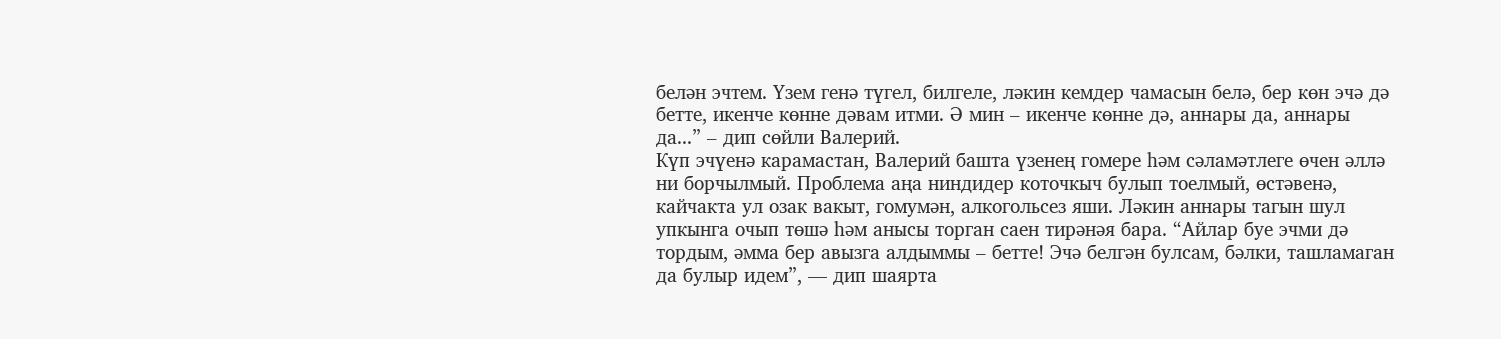белән эчтем. Үзем генә түгел, билгеле, ләкин кемдер чамасын белә, бер көн эчә дә бетте, икенче көнне дәвам итми. Ә мин – икенче көнне дә, аннары да, аннары да...” – дип сөйли Валерий.
Күп эчүенә карамастан, Валерий башта үзенең гомере һәм сәламәтлеге өчен әллә ни борчылмый. Проблема аңа ниндидер коточкыч булып тоелмый, өстәвенә, кайчакта ул озак вакыт, гомумән, алкогольсез яши. Ләкин аннары тагын шул упкынга очып төшә һәм анысы торган саен тирәнәя бара. “Айлар буе эчми дә тордым, әмма бер авызга алдыммы – бетте! Эчә белгән булсам, бәлки, ташламаган да булыр идем”, — дип шаярта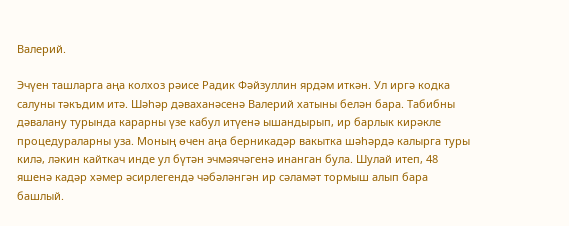Валерий.

Эчүен ташларга аңа колхоз рәисе Радик Фәйзуллин ярдәм иткән. Ул иргә кодка салуны тәкъдим итә. Шәһәр дәваханәсенә Валерий хатыны белән бара. Табибны дәвалану турында карарны үзе кабул итүенә ышандырып, ир барлык кирәкле процедураларны уза. Моның өчен аңа берникадәр вакытка шәһәрдә калырга туры килә, ләкин кайткач инде ул бүтән эчмәячәгенә инанган була. Шулай итеп, 48 яшенә кадәр хәмер әсирлегендә чәбәләнгән ир сәламәт тормыш алып бара башлый.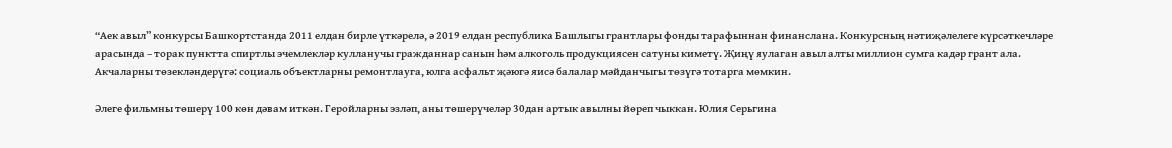“Аек авыл” конкурсы Башкортстанда 2011 елдан бирле үткәрелә, ә 2019 елдан республика Башлыгы грантлары фонды тарафыннан финанслана. Конкурсның нәтиҗәлелеге күрсәткечләре арасында – торак пунктта спиртлы эчемлекләр кулланучы гражданнар санын һәм алкоголь продукциясен сатуны киметү. Җиңү яулаган авыл алты миллион сумга кадәр грант ала. Акчаларны төзекләндерүгә: социаль объектларны ремонтлауга, юлга асфальт җәюгә яисә балалар мәйданчыгы төзүгә тотарга мөмкин.

Әлеге фильмны төшерү 100 көн дәвам иткән. Геройларны эзләп, аны төшерүчеләр 30дан артык авылны йөреп чыккан. Юлия Серьгина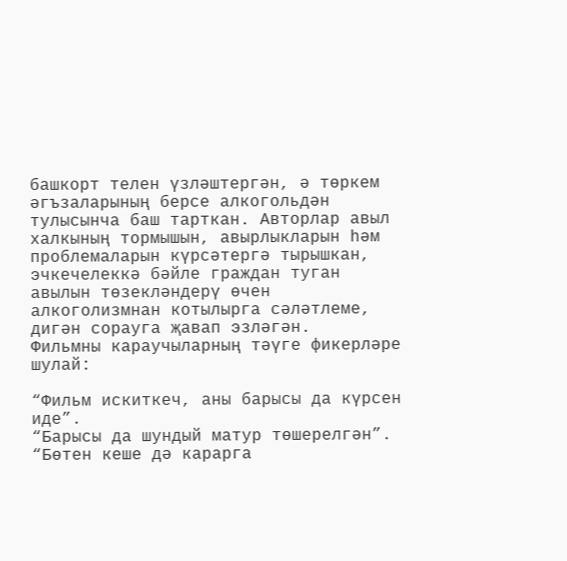башкорт телен үзләштергән, ә төркем әгъзаларының берсе алкогольдән тулысынча баш тарткан. Авторлар авыл халкының тормышын, авырлыкларын һәм проблемаларын күрсәтергә тырышкан, эчкечелеккә бәйле граждан туган авылын төзекләндерү өчен алкоголизмнан котылырга сәләтлеме, дигән сорауга җавап эзләгән.
Фильмны караучыларның тәүге фикерләре шулай:

“Фильм искиткеч, аны барысы да күрсен иде”.
“Барысы да шундый матур төшерелгән”.
“Бөтен кеше дә карарга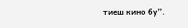тиеш кино бу”.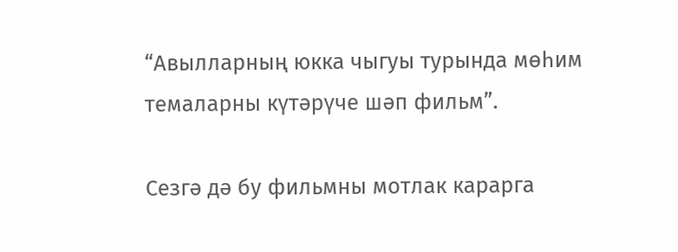“Авылларның юкка чыгуы турында мөһим темаларны күтәрүче шәп фильм”.

Сезгә дә бу фильмны мотлак карарга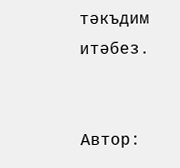тәкъдим итәбез.


Автор: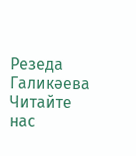Резеда Галикәева
Читайте нас